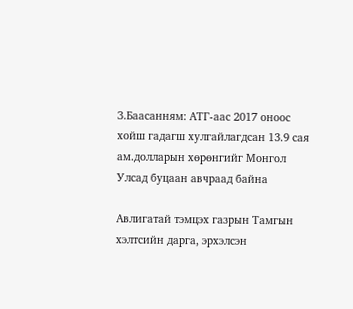З.Баасанням: АТГ-аас 2017 оноос хойш гадагш хулгайлагдсан 13.9 сая ам.долларын хөрөнгийг Монгол Улсад буцаан авчраад байна

Авлигатай тэмцэх газрын Тамгын хэлтсийн дарга, эрхэлсэн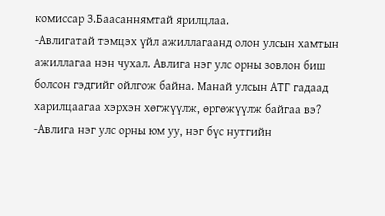комиссар З.Баасаннямтай ярилцлаа.
-Авлигатай тэмцэх үйл ажиллагаанд олон улсын хамтын ажиллагаа нэн чухал. Авлига нэг улс орны зовлон биш болсон гэдгийг ойлгож байна. Манай улсын АТГ гадаад харилцаагаа хэрхэн хөгжүүлж, өргөжүүлж байгаа вэ?
-Авлига нэг улс орны юм уу, нэг бүс нутгийн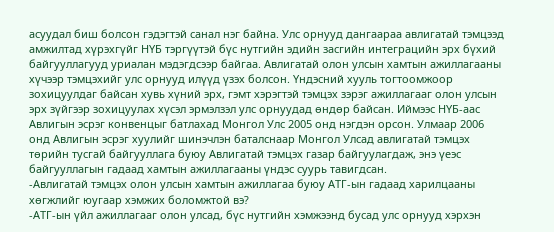асуудал биш болсон гэдэгтэй санал нэг байна. Улс орнууд дангаараа авлигатай тэмцээд амжилтад хүрэхгүйг НҮБ тэргүүтэй бүс нутгийн эдийн засгийн интеграцийн эрх бүхий байгууллагууд уриалан мэдэгдсээр байгаа. Авлигатай олон улсын хамтын ажиллагааны хүчээр тэмцэхийг улс орнууд илүүд үзэх болсон. Үндэсний хууль тогтоомжоор зохицуулдаг байсан хувь хүний эрх, гэмт хэрэгтэй тэмцэх зэрэг ажиллагааг олон улсын эрх зүйгээр зохицуулах хүсэл эрмэлзэл улс орнуудад өндөр байсан. Иймээс НҮБ-аас Авлигын эсрэг конвенцыг батлахад Монгол Улс 2005 онд нэгдэн орсон. Улмаар 2006 онд Авлигын эсрэг хуулийг шинэчлэн баталснаар Монгол Улсад авлигатай тэмцэх төрийн тусгай байгууллага буюу Авлигатай тэмцэх газар байгуулагдаж, энэ үеэс байгууллагын гадаад хамтын ажиллагааны үндэс суурь тавигдсан.
-Авлигатай тэмцэх олон улсын хамтын ажиллагаа буюу АТГ-ын гадаад харилцааны хөгжлийг юугаар хэмжих боломжтой вэ?
-АТГ-ын үйл ажиллагааг олон улсад, бүс нутгийн хэмжээнд бусад улс орнууд хэрхэн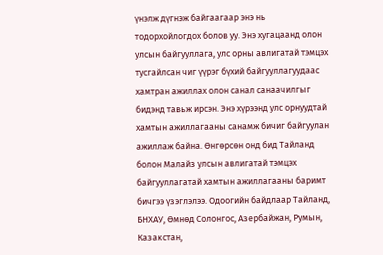үнэлж дүгнэж байгаагаар энэ нь тодорхойлогдох болов уу. Энэ хугацаанд олон улсын байгууллага, улс орны авлигатай тэмцэх тусгайлсан чиг үүрэг бүхий байгууллагуудаас хамтран ажиллах олон санал санаачилгыг бидэнд тавьж ирсэн. Энэ хүрээнд улс орнуудтай хамтын ажиллагааны санамж бичиг байгуулан ажиллаж байна. Өнгөрсөн онд бид Тайланд болон Малайз улсын авлигатай тэмцэх байгууллагатай хамтын ажиллагааны баримт бичгээ үзэглэлээ. Одоогийн байдлаар Тайланд, БНХАУ, Өмнөд Солонгос, Азербайжан, Румын, Казакстан,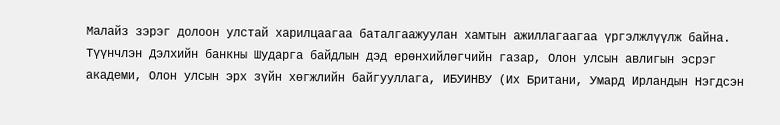Малайз зэрэг долоон улстай харилцаагаа баталгаажуулан хамтын ажиллагаагаа үргэлжлүүлж байна. Түүнчлэн Дэлхийн банкны Шударга байдлын дэд ерөнхийлөгчийн газар, Олон улсын авлигын эсрэг академи, Олон улсын эрх зүйн хөгжлийн байгууллага, ИБУИНВУ (Их Британи, Умард Ирландын Нэгдсэн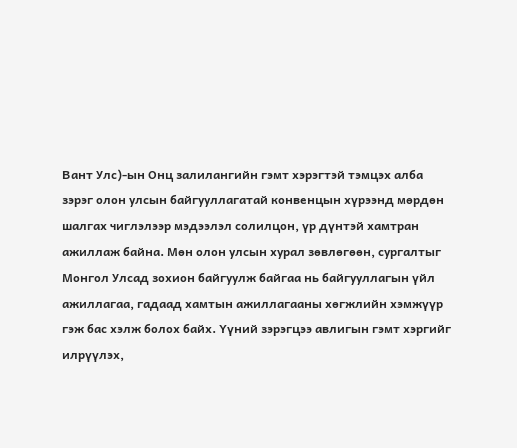Вант Улс)-ын Онц залилангийн гэмт хэрэгтэй тэмцэх алба зэрэг олон улсын байгууллагатай конвенцын хүрээнд мөрдөн шалгах чиглэлээр мэдээлэл солилцон, үр дүнтэй хамтран ажиллаж байна. Мөн олон улсын хурал зөвлөгөөн, сургалтыг Монгол Улсад зохион байгуулж байгаа нь байгууллагын үйл ажиллагаа, гадаад хамтын ажиллагааны хөгжлийн хэмжүүр гэж бас хэлж болох байх. Үүний зэрэгцээ авлигын гэмт хэргийг илрүүлэх,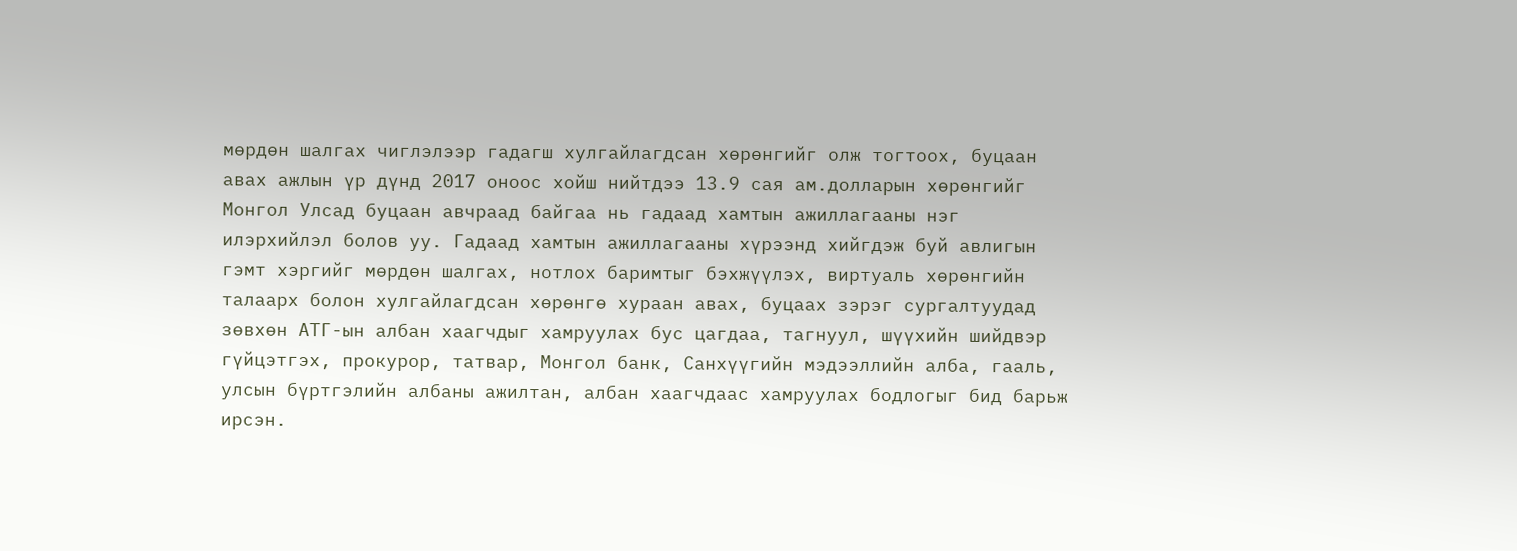мөрдөн шалгах чиглэлээр гадагш хулгайлагдсан хөрөнгийг олж тогтоох, буцаан авах ажлын үр дүнд 2017 оноос хойш нийтдээ 13.9 сая ам.долларын хөрөнгийг Монгол Улсад буцаан авчраад байгаа нь гадаад хамтын ажиллагааны нэг илэрхийлэл болов уу. Гадаад хамтын ажиллагааны хүрээнд хийгдэж буй авлигын гэмт хэргийг мөрдөн шалгах, нотлох баримтыг бэхжүүлэх, виртуаль хөрөнгийн талаарх болон хулгайлагдсан хөрөнгө хураан авах, буцаах зэрэг сургалтуудад зөвхөн АТГ-ын албан хаагчдыг хамруулах бус цагдаа, тагнуул, шүүхийн шийдвэр гүйцэтгэх, прокурор, татвар, Монгол банк, Санхүүгийн мэдээллийн алба, гааль, улсын бүртгэлийн албаны ажилтан, албан хаагчдаас хамруулах бодлогыг бид барьж ирсэн.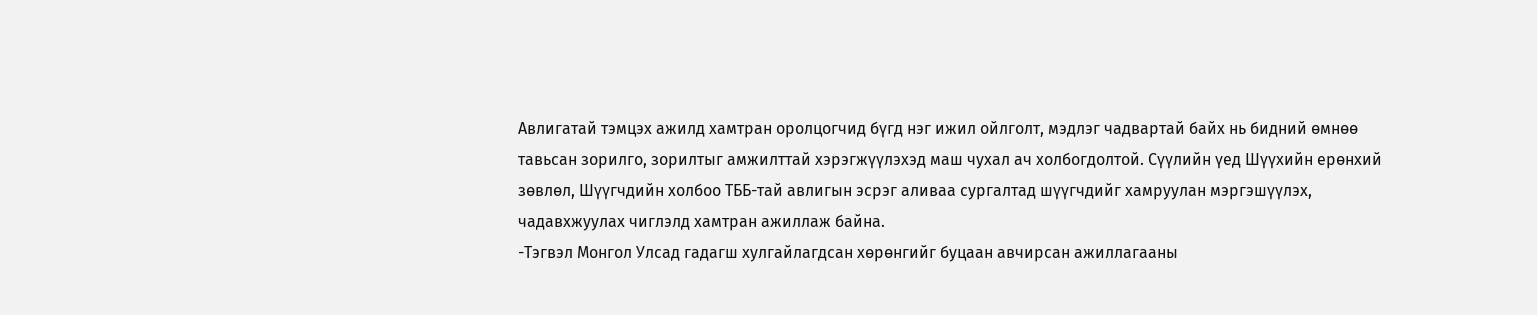Авлигатай тэмцэх ажилд хамтран оролцогчид бүгд нэг ижил ойлголт, мэдлэг чадвартай байх нь бидний өмнөө тавьсан зорилго, зорилтыг амжилттай хэрэгжүүлэхэд маш чухал ач холбогдолтой. Сүүлийн үед Шүүхийн ерөнхий зөвлөл, Шүүгчдийн холбоо ТББ-тай авлигын эсрэг аливаа сургалтад шүүгчдийг хамруулан мэргэшүүлэх, чадавхжуулах чиглэлд хамтран ажиллаж байна.
-Тэгвэл Монгол Улсад гадагш хулгайлагдсан хөрөнгийг буцаан авчирсан ажиллагааны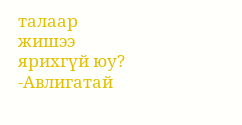талаар жишээ ярихгүй юу?
-Авлигатай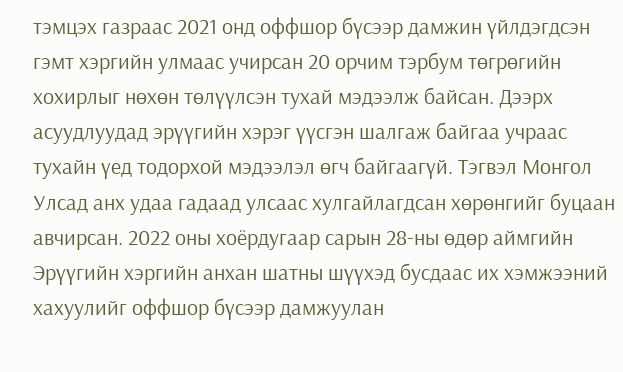тэмцэх газраас 2021 онд оффшор бүсээр дамжин үйлдэгдсэн гэмт хэргийн улмаас учирсан 20 орчим тэрбум төгрөгийн хохирлыг нөхөн төлүүлсэн тухай мэдээлж байсан. Дээрх асуудлуудад эрүүгийн хэрэг үүсгэн шалгаж байгаа учраас тухайн үед тодорхой мэдээлэл өгч байгаагүй. Тэгвэл Монгол Улсад анх удаа гадаад улсаас хулгайлагдсан хөрөнгийг буцаан авчирсан. 2022 оны хоёрдугаар сарын 28-ны өдөр аймгийн Эрүүгийн хэргийн анхан шатны шүүхэд бусдаас их хэмжээний хахуулийг оффшор бүсээр дамжуулан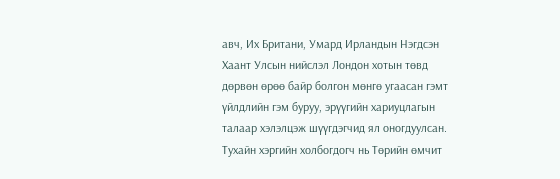авч, Их Британи, Умард Ирландын Нэгдсэн Хаант Улсын нийслэл Лондон хотын төвд дөрвөн өрөө байр болгон мөнгө угаасан гэмт үйлдлийн гэм буруу, эрүүгийн хариуцлагын талаар хэлэлцэж шүүгдэгчид ял оногдуулсан. Тухайн хэргийн холбогдогч нь Төрийн өмчит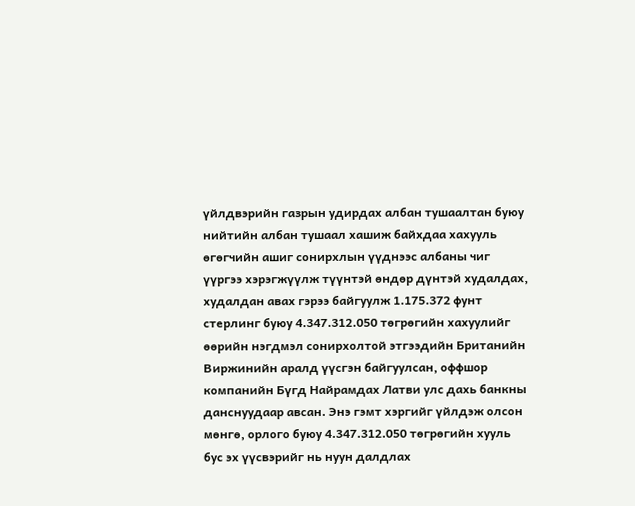үйлдвэрийн газрын удирдах албан тушаалтан буюу нийтийн албан тушаал хашиж байхдаа хахууль өгөгчийн ашиг сонирхлын үүднээс албаны чиг үүргээ хэрэгжүүлж түүнтэй өндөр дүнтэй худалдах, худалдан авах гэрээ байгуулж 1.175.372 фунт стерлинг буюу 4.347.312.050 төгрөгийн хахуулийг өөрийн нэгдмэл сонирхолтой этгээдийн Британийн Виржинийн аралд үүсгэн байгуулсан, оффшор компанийн Бүгд Найрамдах Латви улс дахь банкны данснуудаар авсан. Энэ гэмт хэргийг үйлдэж олсон мөнгө, орлого буюу 4.347.312.050 төгрөгийн хууль бус эх үүсвэрийг нь нуун далдлах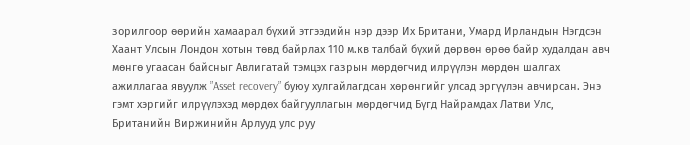зорилгоор өөрийн хамаарал бүхий этгээдийн нэр дээр Их Британи, Умард Ирландын Нэгдсэн Хаант Улсын Лондон хотын төвд байрлах 110 м.кв талбай бүхий дөрвөн өрөө байр худалдан авч мөнгө угаасан байсныг Авлигатай тэмцэх газрын мөрдөгчид илрүүлэн мөрдөн шалгах ажиллагаа явуулж ”Asset recovery” буюу хулгайлагдсан хөрөнгийг улсад эргүүлэн авчирсан. Энэ гэмт хэргийг илрүүлэхэд мөрдөх байгууллагын мөрдөгчид Бүгд Найрамдах Латви Улc, Британийн Виржинийн Арлууд улс руу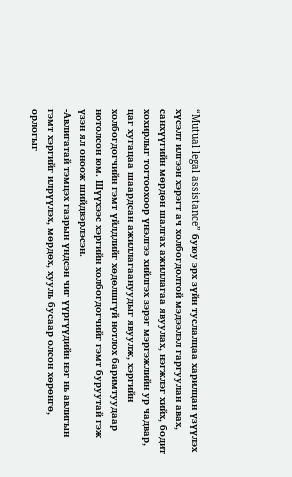“Mutual legal assistance” буюу эрх зүйн туслалцаа харилцан үзүүлэх хүсэлт илгээн хэрэгт ач холбогдолтой мэдээлэл гаргуулан авах, санхүүгийн мөрдөн шалгах ажиллагаа явуулах, нэгжлэг хийх, бодит хохирлыг тогтоохоор үнэлгээ хийлгэх зэрэг мэргэжлийн ур чадвар, цаг хугацаа шаардсан ажиллагаануудыг явуулж, хэргийн холбогдогчийн гэмт үйлдлийг хөдөлшгүй нотлох баримтуудаар нотолсон юм. Шүүхээс хэргийн холбогдогчийг гэмт буруутай гэж үзэн ял оноож шийдвэрлэсэн.
-Авлигатай тэмцэх газрын үндсэн чиг үүргүүдийн нэг нь авлигын гэмт хэргийг илрүүлэх, мөрдөх, хууль бусаар олсон хөрөнгө, орлогыг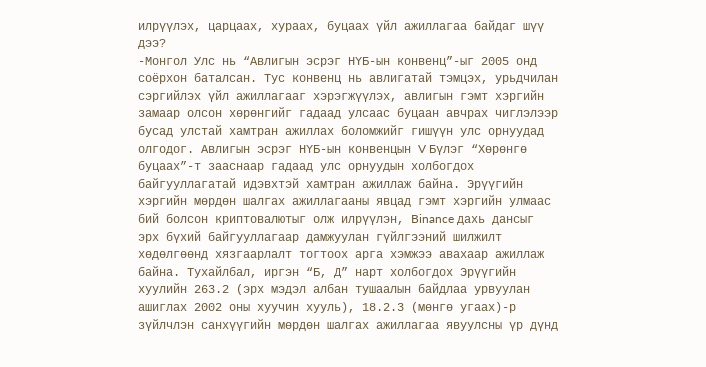илрүүлэх, царцаах, хураах, буцаах үйл ажиллагаа байдаг шүү дээ?
-Монгол Улс нь “Авлигын эсрэг НҮБ-ын конвенц”-ыг 2005 онд соёрхон баталсан. Тус конвенц нь авлигатай тэмцэх, урьдчилан сэргийлэх үйл ажиллагааг хэрэгжүүлэх, авлигын гэмт хэргийн замаар олсон хөрөнгийг гадаад улсаас буцаан авчрах чиглэлээр бусад улстай хамтран ажиллах боломжийг гишүүн улс орнуудад олгодог. Авлигын эсрэг НҮБ-ын конвенцын V Бүлэг “Хөрөнгө буцаах”-т зааснаар гадаад улс орнуудын холбогдох байгууллагатай идэвхтэй хамтран ажиллаж байна. Эрүүгийн хэргийн мөрдөн шалгах ажиллагааны явцад гэмт хэргийн улмаас бий болсон криптовалютыг олж илрүүлэн, Binance дахь дансыг эрх бүхий байгууллагаар дамжуулан гүйлгээний шилжилт хөдөлгөөнд хязгаарлалт тогтоох арга хэмжээ авахаар ажиллаж байна. Тухайлбал, иргэн “Б, Д” нарт холбогдох Эрүүгийн хуулийн 263.2 (эрх мэдэл албан тушаалын байдлаа урвуулан ашиглах 2002 оны хуучин хууль), 18.2.3 (мөнгө угаах)-р зүйлчлэн санхүүгийн мөрдөн шалгах ажиллагаа явуулсны үр дүнд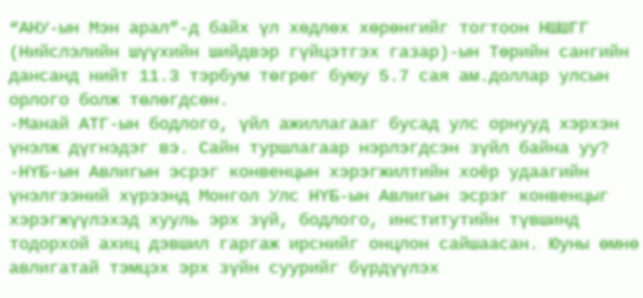“АНУ-ын Мэн арал”-д байх үл хөдлөх хөрөнгийг тогтоон НШШГГ (Нийслэлийн шүүхийн шийдвэр гүйцэтгэх газар)-ын Төрийн сангийн дансанд нийт 11.3 тэрбум төгрөг буюу 5.7 сая ам.доллар улсын орлого болж төлөгдсөн.
-Манай АТГ-ын бодлого, үйл ажиллагааг бусад улс орнууд хэрхэн үнэлж дүгнэдэг вэ. Сайн туршлагаар нэрлэгдсэн зүйл байна уу?
-НҮБ-ын Авлигын эсрэг конвенцын хэрэгжилтийн хоёр удаагийн үнэлгээний хүрээнд Монгол Улс НҮБ-ын Авлигын эсрэг конвенцыг хэрэгжүүлэхэд хууль эрх зүй, бодлого, институтийн түвшинд тодорхой ахиц дэвшил гаргаж ирснийг онцлон сайшаасан. Юуны өмнө авлигатай тэмцэх эрх зүйн суурийг бүрдүүлэх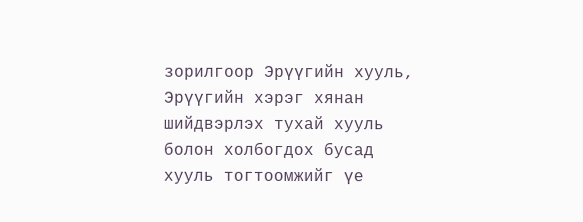зорилгоор Эрүүгийн хууль, Эрүүгийн хэрэг хянан шийдвэрлэх тухай хууль болон холбогдох бусад хууль тогтоомжийг үе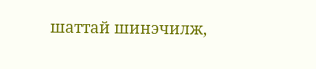шаттай шинэчилж,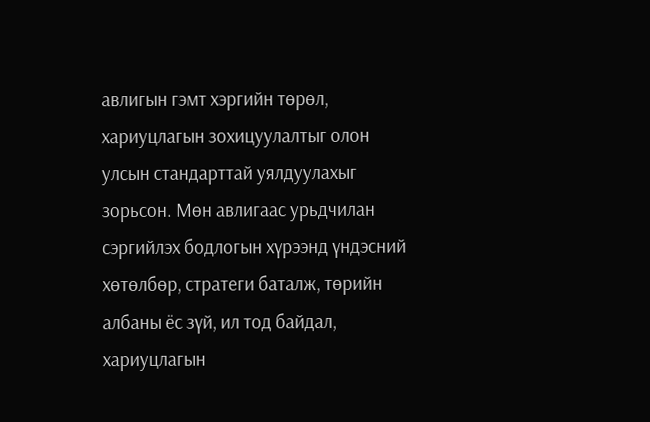авлигын гэмт хэргийн төрөл, хариуцлагын зохицуулалтыг олон улсын стандарттай уялдуулахыг зорьсон. Мөн авлигаас урьдчилан сэргийлэх бодлогын хүрээнд үндэсний хөтөлбөр, стратеги баталж, төрийн албаны ёс зүй, ил тод байдал, хариуцлагын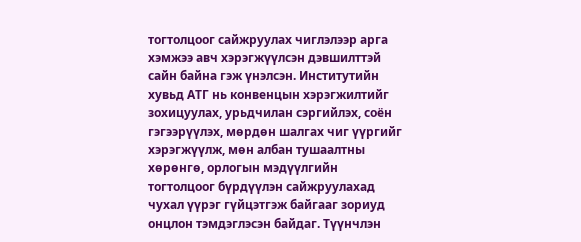тогтолцоог сайжруулах чиглэлээр арга хэмжээ авч хэрэгжүүлсэн дэвшилттэй сайн байна гэж үнэлсэн. Институтийн хувьд АТГ нь конвенцын хэрэгжилтийг зохицуулах, урьдчилан сэргийлэх, соён гэгээрүүлэх, мөрдөн шалгах чиг үүргийг хэрэгжүүлж, мөн албан тушаалтны хөрөнгө, орлогын мэдүүлгийн тогтолцоог бүрдүүлэн сайжруулахад чухал үүрэг гүйцэтгэж байгааг зориуд онцлон тэмдэглэсэн байдаг. Түүнчлэн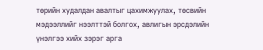төрийн худалдан авалтыг цахимжуулах, төсвийн мэдээллийг нээлттэй болгох, авлигын эрсдэлийн үнэлгээ хийх зэрэг арга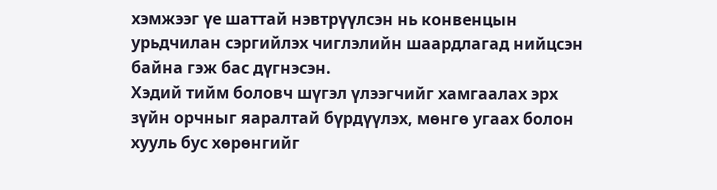хэмжээг үе шаттай нэвтрүүлсэн нь конвенцын урьдчилан сэргийлэх чиглэлийн шаардлагад нийцсэн байна гэж бас дүгнэсэн.
Хэдий тийм боловч шүгэл үлээгчийг хамгаалах эрх зүйн орчныг яаралтай бүрдүүлэх, мөнгө угаах болон хууль бус хөрөнгийг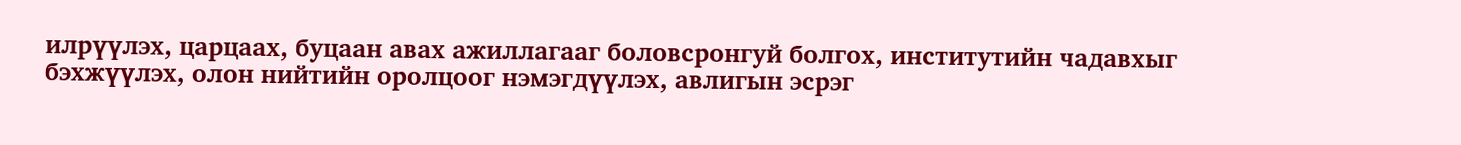илрүүлэх, царцаах, буцаан авах ажиллагааг боловсронгуй болгох, институтийн чадавхыг бэхжүүлэх, олон нийтийн оролцоог нэмэгдүүлэх, авлигын эсрэг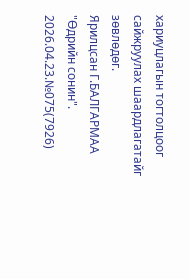хариуцлагын тогтолцоог сайжруулах шаардлагатайг зөвлөдөг.
Ярилцсан Г.БАЛГАРМАА
"Өдрийн сонин". 2026.04.23.№075(7926)